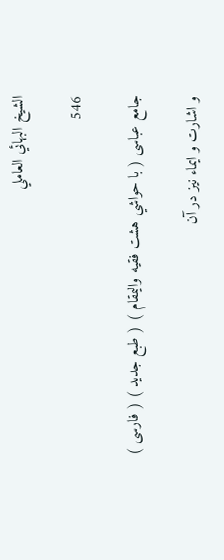الشيخ البهائي العاملي

546

جامع عباسى ( با حواشي هشت فقيه واليمقام ) ( طبع جديد ) ( فارسى )

و اشارت و ايماء نيز در آن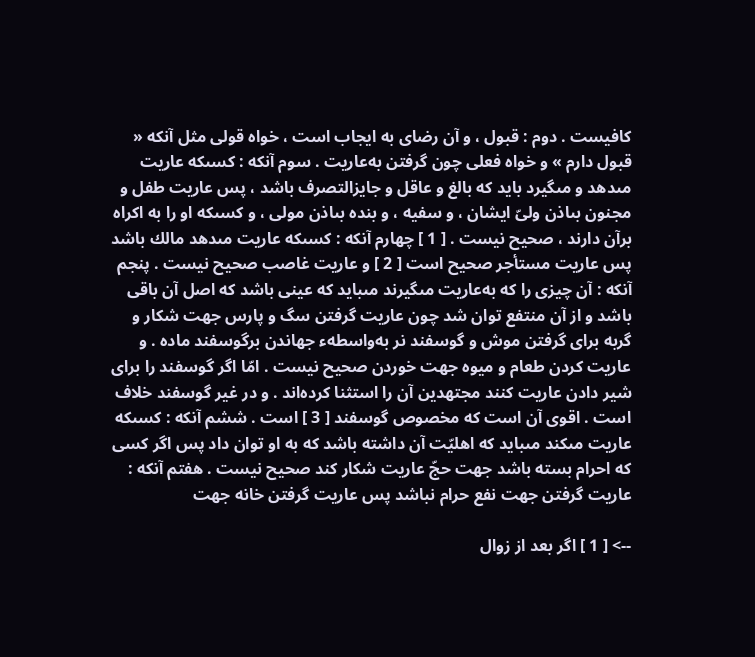كافيست . دوم : قبول ، و آن رضاى به ايجاب است ، خواه قولى مثل آنكه « قبول دارم » و خواه فعلى چون گرفتن به‌عاريت . سوم آنكه : كسىكه عاريت مىدهد و مىگيرد بايد كه بالغ و عاقل و جايزالتصرف باشد ، پس عاريت طفل و مجنون بىاذن ولىّ ايشان ، و سفيه ، و بنده بىاذن مولى ، و كسىكه او را به اكراه برآن دارند ، صحيح نيست . [ 1 ] چهارم آنكه : كسىكه عاريت مىدهد مالك باشد پس عاريت مستأجر صحيح است [ 2 ] و عاريت غاصب صحيح نيست . پنجم آنكه : آن چيزى را كه به‌عاريت مىگيرند مىبايد كه عينى باشد كه اصل آن باقى باشد و از آن منتفع توان شد چون عاريت گرفتن سگ و پارس جهت شكار و گربه براى گرفتن موش و گوسفند نر به‌واسطهء جهاندن برگوسفند ماده . و عاريت كردن طعام و ميوه جهت خوردن صحيح نيست . امّا اگر گوسفند را براى شير دادن عاريت كنند مجتهدين آن را استثنا كرده‌اند . و در غير گوسفند خلاف است . اقوى آن است كه مخصوص گوسفند [ 3 ] است . ششم آنكه : كسىكه عاريت مىكند مىبايد كه اهليّت آن داشته باشد كه به او توان داد پس اگر كسى كه احرام بسته باشد جهت حجّ عاريت شكار كند صحيح نيست . هفتم آنكه : عاريت گرفتن جهت نفع حرام نباشد پس عاريت گرفتن خانه جهت

--> [ 1 ] اگر بعد از زوال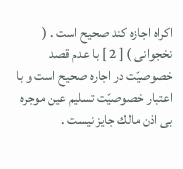اكراه اجازه كند صحيح است . ( نخجوانى ) [ 2 ] با عدم قصد خصوصيّت در اجاره صحيح است و با اعتبار خصوصيّت تسليم عين موجره بى اذن مالك جايز نيست .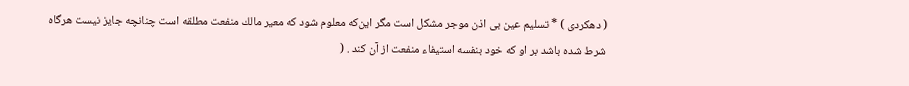( دهكردى ) * تسليم عين بى اذن موجر مشكل است مگر اين‌كه معلوم شود كه معير مالك منفعت مطلقه است چنانچه جايز نيست هرگاه شرط شده باشد بر او كه خود بنفسه استيفاء منفعت از آن كند . (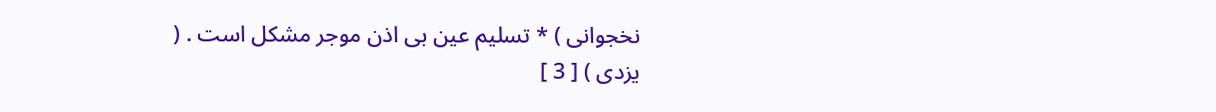نخجوانى ) * تسليم عين بى اذن موجر مشكل است . ( يزدى ) [ 3 ]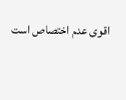اقوى عدم اختصاص است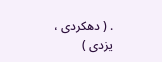. ( دهكردى ، يزدى )